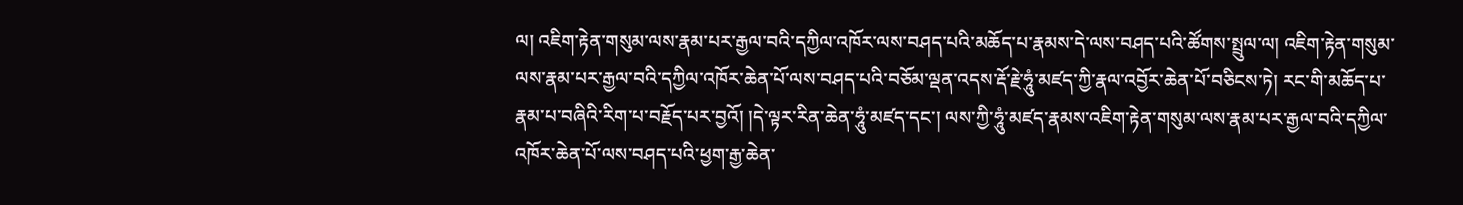ལ། འཇིག་རྟེན་གསུམ་ལས་རྣམ་པར་རྒྱལ་བའི་དཀྱིལ་འཁོར་ལས་བཤད་པའི་མཆོད་པ་རྣམས་དེ་ལས་བཤད་པའི་ཚོགས་སྤྲུལ་ལ། འཇིག་རྟེན་གསུམ་ལས་རྣམ་པར་རྒྱལ་བའི་དཀྱིལ་འཁོར་ཆེན་པོ་ལས་བཤད་པའི་བཅོམ་ལྡན་འདས་རྡོ་རྗེ་ཧཱུཾ་མཛད་ཀྱི་རྣལ་འབྱོར་ཆེན་པོ་བཅིངས་ཏེ། རང་གི་མཆོད་པ་རྣམ་པ་བཞིའི་རིག་པ་བརྗོད་པར་བྱའོ། །དེ་ལྟར་རིན་ཆེན་ཧཱུཾ་མཛད་དང་། ལས་ཀྱི་ཧཱུཾ་མཛད་རྣམས་འཇིག་རྟེན་གསུམ་ལས་རྣམ་པར་རྒྱལ་བའི་དཀྱིལ་འཁོར་ཆེན་པོ་ལས་བཤད་པའི་ཕྱག་རྒྱ་ཆེན་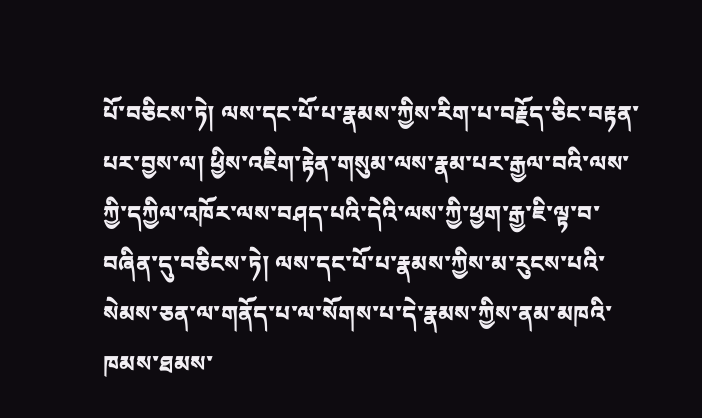པོ་བཅིངས་ཏེ། ལས་དང་པོ་པ་རྣམས་ཀྱིས་རིག་པ་བརྗོད་ཅིང་བརྟན་པར་བྱས་ལ། ཕྱིས་འཇིག་རྟེན་གསུམ་ལས་རྣམ་པར་རྒྱལ་བའི་ལས་ཀྱི་དཀྱིལ་འཁོར་ལས་བཤད་པའི་དེའི་ལས་ཀྱི་ཕྱག་རྒྱ་ཇི་ལྟ་བ་བཞིན་དུ་བཅིངས་ཏེ། ལས་དང་པོ་པ་རྣམས་ཀྱིས་མ་རུངས་པའི་སེམས་ཅན་ལ་གནོད་པ་ལ་སོགས་པ་དེ་རྣམས་ཀྱིས་ནམ་མཁའི་ཁམས་ཐམས་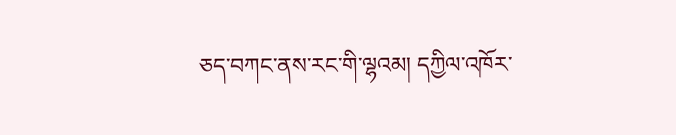ཅད་བཀང་ནས་རང་གི་ལྷའམ། དཀྱིལ་འཁོར་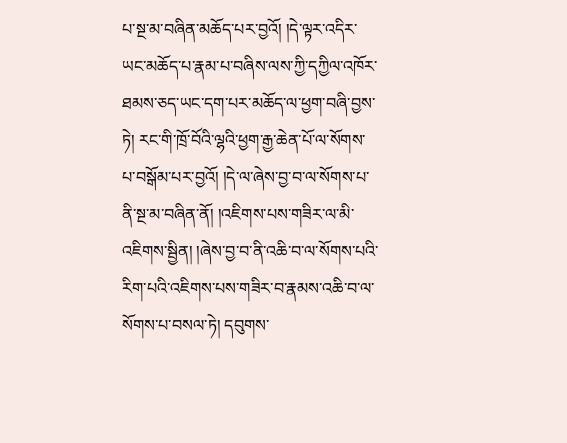པ་སྔ་མ་བཞིན་མཆོད་པར་བྱའོ། །དེ་ལྟར་འདིར་ཡང་མཆོད་པ་རྣམ་པ་བཞིས་ལས་ཀྱི་དཀྱིལ་འཁོར་ཐམས་ཅད་ཡང་དག་པར་མཆོད་ལ་ཕྱག་བཞི་བྱས་ཏེ། རང་གི་ཁྲོ་བོའི་ལྷའི་ཕྱག་རྒྱ་ཆེན་པོ་ལ་སོགས་པ་བསྒོམ་པར་བྱའོ། །དེ་ལ་ཞེས་བྱ་བ་ལ་སོགས་པ་ནི་སྔ་མ་བཞིན་ནོ། །འཇིགས་པས་གཟིར་ལ་མི་འཇིགས་སྦྱིན། །ཞེས་བྱ་བ་ནི་འཆི་བ་ལ་སོགས་པའི་རིག་པའི་འཇིགས་པས་གཟིར་བ་རྣམས་འཆི་བ་ལ་སོགས་པ་བསལ་ཏེ། དབུགས་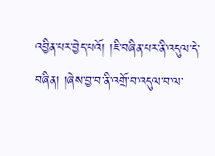འབྱིན་པར་བྱེད་པའོ། །ཇི་བཞིན་པར་ནི་འདུལ་དེ་བཞིན། །ཞེས་བྱ་བ་ནི་འགྲོ་བ་འདུལ་བ་ལ་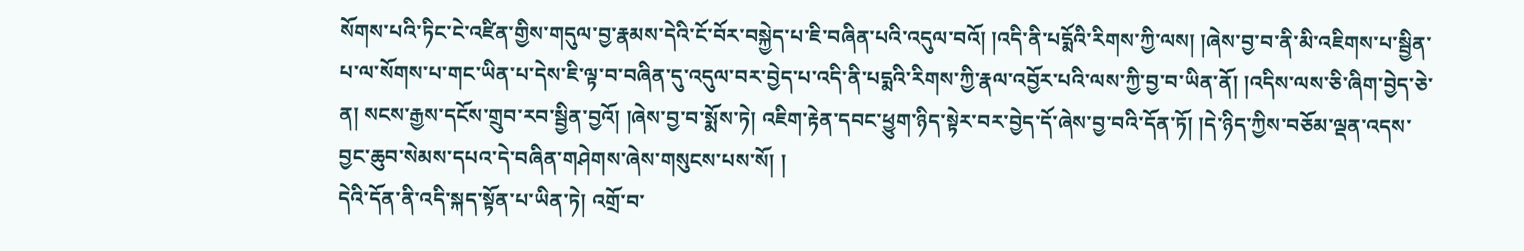སོགས་པའི་ཏིང་ངེ་འཛིན་གྱིས་གདུལ་བྱ་རྣམས་དེའི་ངོ་བོར་བསྐྱེད་པ་ཇི་བཞིན་པའི་འདུལ་བའོ། །འདི་ནི་པདྨོའི་རིགས་ཀྱི་ལས། །ཞེས་བྱ་བ་ནི་མི་འཇིགས་པ་སྦྱིན་པ་ལ་སོགས་པ་གང་ཡིན་པ་དེས་ཇི་ལྟ་བ་བཞིན་དུ་འདུལ་བར་བྱེད་པ་འདི་ནི་པདྨའི་རིགས་ཀྱི་རྣལ་འབྱོར་པའི་ལས་ཀྱི་བྱ་བ་ཡིན་ནོ། །འདིས་ལས་ཅི་ཞིག་བྱེད་ཅེ་ན། སངས་རྒྱས་དངོས་གྲུབ་རབ་སྦྱིན་བྱའོ། །ཞེས་བྱ་བ་སྨོས་ཏེ། འཇིག་རྟེན་དབང་ཕྱུག་ཉིད་སྟེར་བར་བྱེད་དོ་ཞེས་བྱ་བའི་དོན་ཏོ། །དེ་ཉིད་ཀྱིས་བཅོམ་ལྡན་འདས་བྱང་ཆུབ་སེམས་དཔའ་དེ་བཞིན་གཤེགས་ཞེས་གསུངས་པས་སོ། །
དེའི་དོན་ནི་འདི་སྐད་སྟོན་པ་ཡིན་ཏེ། འགྲོ་བ་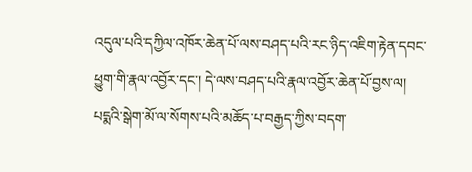འདུལ་པའི་དཀྱིལ་འཁོར་ཆེན་པོ་ལས་བཤད་པའི་རང་ཉིད་འཇིག་རྟེན་དབང་ཕྱུག་གི་རྣལ་འབྱོར་དང་། དེ་ལས་བཤད་པའི་རྣལ་འབྱོར་ཆེན་པོ་བྱས་ལ། པདྨའི་སྒེག་མོ་ལ་སོགས་པའི་མཆོད་པ་བརྒྱད་ཀྱིས་བདག་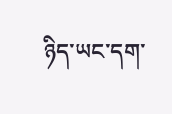ཉིད་ཡང་དག་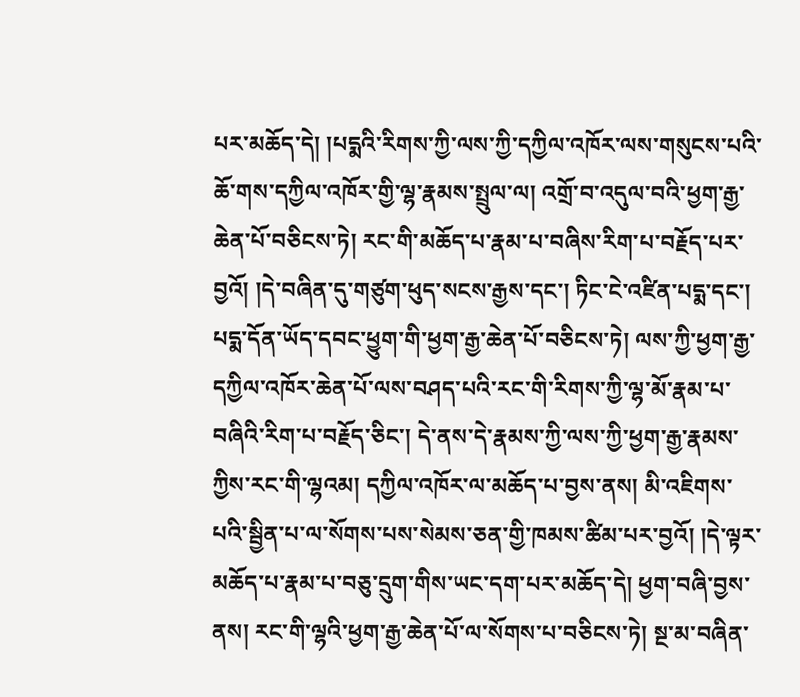པར་མཆོད་དེ། །པདྨའི་རིགས་ཀྱི་ལས་ཀྱི་དཀྱིལ་འཁོར་ལས་གསུངས་པའི་ཆོ་གས་དཀྱིལ་འཁོར་གྱི་ལྷ་རྣམས་སྤྲུལ་ལ། འགྲོ་བ་འདུལ་བའི་ཕྱག་རྒྱ་ཆེན་པོ་བཅིངས་ཏེ། རང་གི་མཆོད་པ་རྣམ་པ་བཞིས་རིག་པ་བརྗོད་པར་བྱའོ། །དེ་བཞིན་དུ་གཙུག་ཕུད་སངས་རྒྱས་དང་། ཏིང་ངེ་འཛིན་པདྨ་དང་། པདྨ་དོན་ཡོད་དབང་ཕྱུག་གི་ཕྱག་རྒྱ་ཆེན་པོ་བཅིངས་ཏེ། ལས་ཀྱི་ཕྱག་རྒྱ་དཀྱིལ་འཁོར་ཆེན་པོ་ལས་བཤད་པའི་རང་གི་རིགས་ཀྱི་ལྷ་མོ་རྣམ་པ་བཞིའི་རིག་པ་བརྗོད་ཅིང་། དེ་ནས་དེ་རྣམས་ཀྱི་ལས་ཀྱི་ཕྱག་རྒྱ་རྣམས་ཀྱིས་རང་གི་ལྷའམ། དཀྱིལ་འཁོར་ལ་མཆོད་པ་བྱས་ནས། མི་འཇིགས་པའི་སྦྱིན་པ་ལ་སོགས་པས་སེམས་ཅན་གྱི་ཁམས་ཚིམ་པར་བྱའོ། །དེ་ལྟར་མཆོད་པ་རྣམ་པ་བཅུ་དྲུག་གིས་ཡང་དག་པར་མཆོད་དེ། ཕྱག་བཞི་བྱས་ནས། རང་གི་ལྷའི་ཕྱག་རྒྱ་ཆེན་པོ་ལ་སོགས་པ་བཅིངས་ཏེ། སྔ་མ་བཞིན་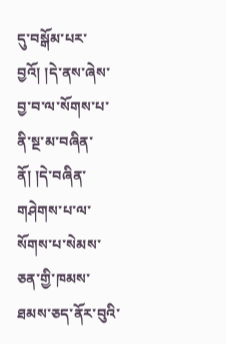དུ་བསྒོམ་པར་བྱའོ། །དེ་ནས་ཞེས་བྱ་བ་ལ་སོགས་པ་ནི་སྔ་མ་བཞིན་ནོ། །དེ་བཞིན་གཤེགས་པ་ལ་སོགས་པ་སེམས་ཅན་གྱི་ཁམས་ཐམས་ཅད་ནོར་བུའི་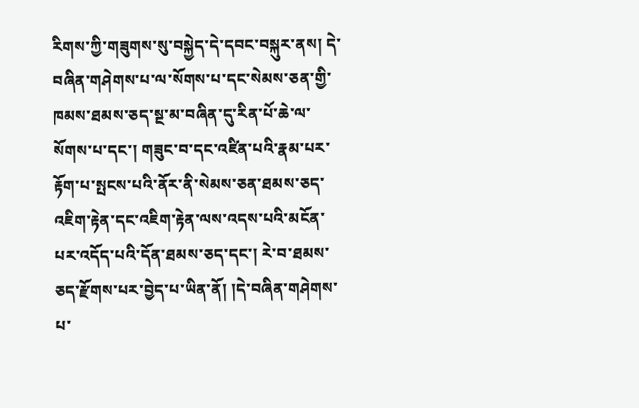རིགས་ཀྱི་གཟུགས་སུ་བསྐྱེད་དེ་དབང་བསྐུར་ནས། དེ་བཞིན་གཤེགས་པ་ལ་སོགས་པ་དང་སེམས་ཅན་གྱི་ཁམས་ཐམས་ཅད་སྔ་མ་བཞིན་དུ་རིན་པོ་ཆེ་ལ་སོགས་པ་དང་། གཟུང་བ་དང་འཛིན་པའི་རྣམ་པར་རྟོག་པ་སྤངས་པའི་ནོར་ནི་སེམས་ཅན་ཐམས་ཅད་འཇིག་རྟེན་དང་འཇིག་རྟེན་ལས་འདས་པའི་མངོན་པར་འདོད་པའི་དོན་ཐམས་ཅད་དང་། རེ་བ་ཐམས་ཅད་རྫོགས་པར་བྱེད་པ་ཡིན་ནོ། །དེ་བཞིན་གཤེགས་པ་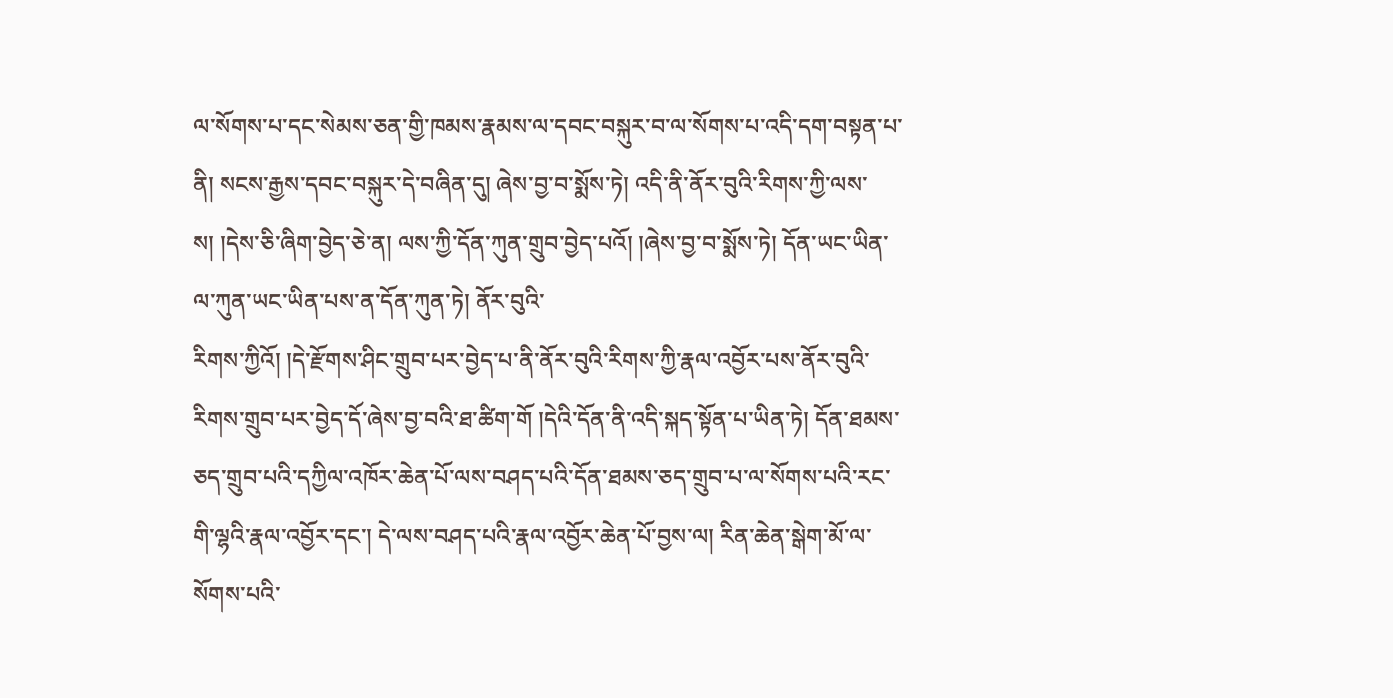ལ་སོགས་པ་དང་སེམས་ཅན་གྱི་ཁམས་རྣམས་ལ་དབང་བསྐུར་བ་ལ་སོགས་པ་འདི་དག་བསྟན་པ་ནི། སངས་རྒྱས་དབང་བསྐུར་དེ་བཞིན་དུ། ཞེས་བྱ་བ་སྨོས་ཏེ། འདི་ནི་ནོར་བུའི་རིགས་ཀྱི་ལས་ས། །དེས་ཅི་ཞིག་བྱེད་ཅེ་ན། ལས་ཀྱི་དོན་ཀུན་གྲུབ་བྱེད་པའོ། །ཞེས་བྱ་བ་སྨོས་ཏེ། དོན་ཡང་ཡིན་ལ་ཀུན་ཡང་ཡིན་པས་ན་དོན་ཀུན་ཏེ། ནོར་བུའི་
རིགས་ཀྱིའོ། །དེ་རྫོགས་ཤིང་གྲུབ་པར་བྱེད་པ་ནི་ནོར་བུའི་རིགས་ཀྱི་རྣལ་འབྱོར་པས་ནོར་བུའི་རིགས་གྲུབ་པར་བྱེད་དོ་ཞེས་བྱ་བའི་ཐ་ཚིག་གོ །དེའི་དོན་ནི་འདི་སྐད་སྟོན་པ་ཡིན་ཏེ། དོན་ཐམས་ཅད་གྲུབ་པའི་དཀྱིལ་འཁོར་ཆེན་པོ་ལས་བཤད་པའི་དོན་ཐམས་ཅད་གྲུབ་པ་ལ་སོགས་པའི་རང་གི་ལྷའི་རྣལ་འབྱོར་དང་། དེ་ལས་བཤད་པའི་རྣལ་འབྱོར་ཆེན་པོ་བྱས་ལ། རིན་ཆེན་སྒེག་མོ་ལ་སོགས་པའི་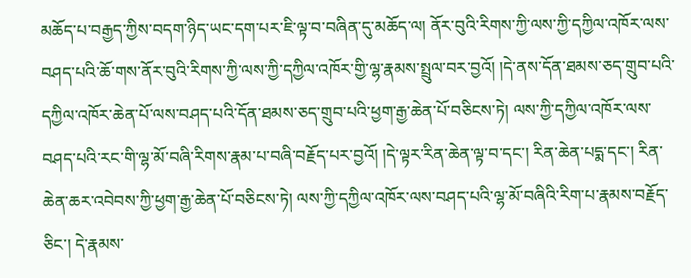མཆོད་པ་བརྒྱད་ཀྱིས་བདག་ཉིད་ཡང་དག་པར་ཇི་ལྟ་བ་བཞིན་དུ་མཆོད་ལ། ནོར་བུའི་རིགས་ཀྱི་ལས་ཀྱི་དཀྱིལ་འཁོར་ལས་བཤད་པའི་ཆོ་གས་ནོར་བུའི་རིགས་ཀྱི་ལས་ཀྱི་དཀྱིལ་འཁོར་གྱི་ལྷ་རྣམས་སྤྲུལ་བར་བྱའོ། །དེ་ནས་དོན་ཐམས་ཅད་གྲུབ་པའི་དཀྱིལ་འཁོར་ཆེན་པོ་ལས་བཤད་པའི་དོན་ཐམས་ཅད་གྲུབ་པའི་ཕྱག་རྒྱ་ཆེན་པོ་བཅིངས་ཏེ། ལས་ཀྱི་དཀྱིལ་འཁོར་ལས་བཤད་པའི་རང་གི་ལྷ་མོ་བཞི་རིགས་རྣམ་པ་བཞི་བརྗོད་པར་བྱའོ། །དེ་ལྟར་རིན་ཆེན་ལྟ་བ་དང་། རིན་ཆེན་པདྨ་དང་། རིན་ཆེན་ཆར་འབེབས་ཀྱི་ཕྱག་རྒྱ་ཆེན་པོ་བཅིངས་ཏེ། ལས་ཀྱི་དཀྱིལ་འཁོར་ལས་བཤད་པའི་ལྷ་མོ་བཞིའི་རིག་པ་རྣམས་བརྗོད་ཅིང་། དེ་རྣམས་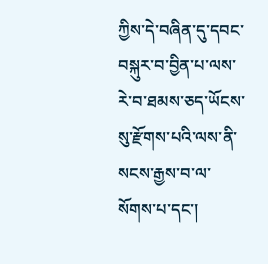ཀྱིས་དེ་བཞིན་དུ་དབང་བསྐུར་བ་བྱིན་པ་ལས་རེ་བ་ཐམས་ཅད་ཡོངས་སུ་རྫོགས་པའི་ལས་ནི་སངས་རྒྱས་བ་ལ་སོགས་པ་དང་།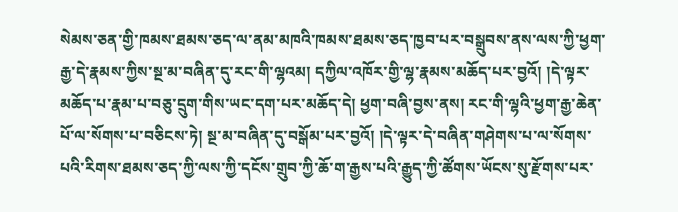སེམས་ཅན་གྱི་ཁམས་ཐམས་ཅད་ལ་ནམ་མཁའི་ཁམས་ཐམས་ཅད་ཁྱབ་པར་བསྒྲུབས་ནས་ལས་ཀྱི་ཕྱག་རྒྱ་དེ་རྣམས་ཀྱིས་སྔ་མ་བཞིན་དུ་རང་གི་ལྷའམ། དཀྱིལ་འཁོར་གྱི་ལྷ་རྣམས་མཆོད་པར་བྱའོ། །དེ་ལྟར་མཆོད་པ་རྣམ་པ་བཅུ་དྲུག་གིས་ཡང་དག་པར་མཆོད་དེ། ཕྱག་བཞི་བྱས་ནས། རང་གི་ལྷའི་ཕྱག་རྒྱ་ཆེན་པོ་ལ་སོགས་པ་བཅིངས་ཏེ། སྔ་མ་བཞིན་དུ་བསྒོམ་པར་བྱའོ། །དེ་ལྟར་དེ་བཞིན་གཤེགས་པ་ལ་སོགས་པའི་རིགས་ཐམས་ཅད་ཀྱི་ལས་ཀྱི་དངོས་གྲུབ་ཀྱི་ཆོ་ག་རྒྱས་པའི་རྒྱུད་ཀྱི་ཚོགས་ཡོངས་སུ་རྫོགས་པར་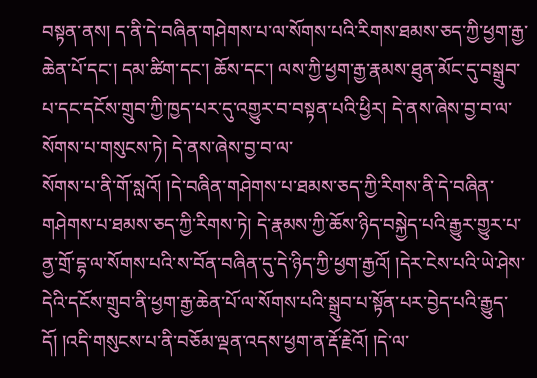བསྟན་ནས། ད་ནི་དེ་བཞིན་གཤེགས་པ་ལ་སོགས་པའི་རིགས་ཐམས་ཅད་ཀྱི་ཕྱག་རྒྱ་ཆེན་པོ་དང་། དམ་ཚིག་དང་། ཆོས་དང་། ལས་ཀྱི་ཕྱག་རྒྱ་རྣམས་ཐུན་མོང་དུ་བསྒྲུབ་པ་དང་དངོས་གྲུབ་ཀྱི་ཁྱད་པར་དུ་འགྱུར་བ་བསྟན་པའི་ཕྱིར། དེ་ནས་ཞེས་བྱ་བ་ལ་སོགས་པ་གསུངས་ཏེ། དེ་ནས་ཞེས་བྱ་བ་ལ་
སོགས་པ་ནི་གོ་སླའོ། །དེ་བཞིན་གཤེགས་པ་ཐམས་ཅད་ཀྱི་རིགས་ནི་དེ་བཞིན་གཤེགས་པ་ཐམས་ཅད་ཀྱི་རིགས་ཏེ། དེ་རྣམས་ཀྱི་ཆོས་ཉིད་བསྐྱེད་པའི་རྒྱུར་གྱུར་པ་ནྱ་གྲོ་དྷ་ལ་སོགས་པའི་ས་བོན་བཞིན་དུ་དེ་ཉིད་ཀྱི་ཕྱག་རྒྱའོ། །དེར་ངེས་པའི་ཡེ་ཤེས་དེའི་དངོས་གྲུབ་ནི་ཕྱག་རྒྱ་ཆེན་པོ་ལ་སོགས་པའི་སྒྲུབ་པ་སྟོན་པར་བྱེད་པའི་རྒྱུད་དོ། །འདི་གསུངས་པ་ནི་བཅོམ་ལྡན་འདས་ཕྱག་ན་རྡོ་རྗེའོ། །དེ་ལ་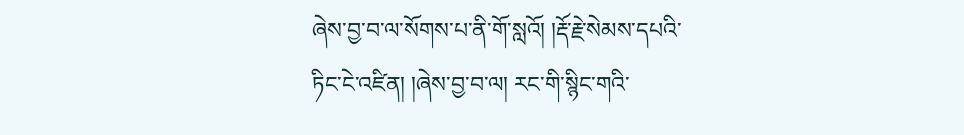ཞེས་བྱ་བ་ལ་སོགས་པ་ནི་གོ་སླའོ། །རྡོ་རྗེ་སེམས་དཔའི་ཏིང་ངེ་འཛིན། །ཞེས་བྱ་བ་ལ། རང་གི་སྙིང་གའི་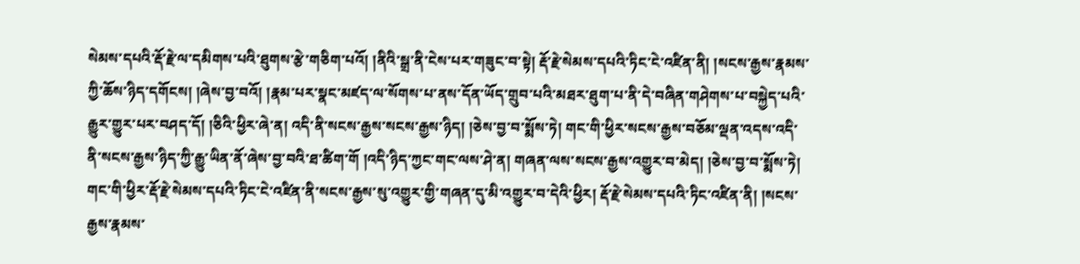སེམས་དཔའི་རྡོ་རྗེ་ལ་དམིགས་པའི་ཐུགས་རྩེ་གཅིག་པའོ། །ནིའི་སྒྲ་ནི་ངེས་པར་གཟུང་བ་སྟེ། རྡོ་རྗེ་སེམས་དཔའི་ཏིང་ངེ་འཛིན་ནི། །སངས་རྒྱས་རྣམས་ཀྱི་ཆོས་ཉིད་དགོངས། །ཞེས་བྱ་བའོ། །རྣམ་པར་སྣང་མཛད་ལ་སོགས་པ་ནས་དོན་ཡོད་གྲུབ་པའི་མཐར་ཐུག་པ་ནི་དེ་བཞིན་གཤེགས་པ་བསྐྱེད་པའི་རྒྱུར་གྱུར་པར་བཤད་དོ། །ཅིའི་ཕྱིར་ཞེ་ན། འདི་ནི་སངས་རྒྱས་སངས་རྒྱས་ཉིད། །ཅེས་བྱ་བ་སྨོས་ཏེ། གང་གི་ཕྱིར་སངས་རྒྱས་བཅོམ་ལྡན་འདས་འདི་ནི་སངས་རྒྱས་ཉིད་ཀྱི་རྒྱུ་ཡིན་ནོ་ཞེས་བྱ་བའི་ཐ་ཚིག་གོ །འདི་ཉིད་ཀྱང་གང་ལས་ཤེ་ན། གཞན་ལས་སངས་རྒྱས་འགྱུར་བ་མེད། །ཅེས་བྱ་བ་སྨོས་ཏེ། གང་གི་ཕྱིར་རྡོ་རྗེ་སེམས་དཔའི་ཏིང་ངེ་འཛིན་ནི་སངས་རྒྱས་སུ་འགྱུར་གྱི་གཞན་དུ་མི་འགྱུར་བ་དེའི་ཕྱིར། རྡོ་རྗེ་སེམས་དཔའི་ཏིང་འཛིན་ནི། །སངས་རྒྱས་རྣམས་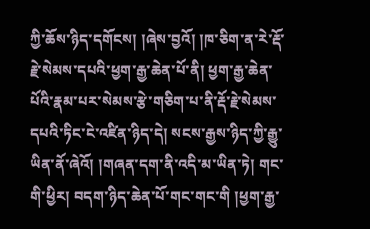ཀྱི་ཆོས་ཉིད་དགོངས། །ཞེས་བྱའོ། །ཁ་ཅིག་ན་རེ་རྡོ་རྗེ་སེམས་དཔའི་ཕྱག་རྒྱ་ཆེན་པོ་ནི། ཕྱག་རྒྱ་ཆེན་པོའི་རྣམ་པར་སེམས་རྩེ་གཅིག་པ་ནི་རྡོ་རྗེ་སེམས་དཔའི་ཏིང་ངེ་འཛིན་ཉིད་དེ། སངས་རྒྱས་ཉིད་ཀྱི་རྒྱུ་ཡིན་ནོ་ཞེའོ། །གཞན་དག་ནི་འདི་མ་ཡིན་ཏེ། གང་གི་ཕྱིར། བདག་ཉིད་ཆེན་པོ་གང་གང་གི །ཕྱག་རྒྱ་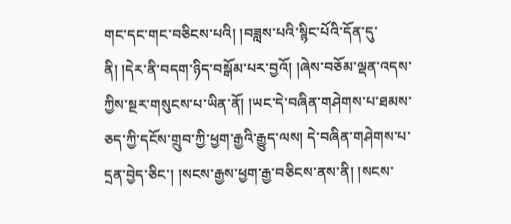གང་དང་གང་བཅིངས་པའི། །བཟླས་པའི་སྙིང་པོའི་དོན་དུ་ནི། །དེར་ནི་བདག་ཉིད་བསྒོམ་པར་བྱའོ། །ཞེས་བཅོམ་ལྡན་འདས་ཀྱིས་སྔར་གསུངས་པ་ཡིན་ནོ། །ཡང་དེ་བཞིན་གཤེགས་པ་ཐམས་ཅད་ཀྱི་དངོས་གྲུབ་ཀྱི་ཕྱག་རྒྱའི་རྒྱུད་ལས། དེ་བཞིན་གཤེགས་པ་དྲན་བྱེད་ཅིང་། །སངས་རྒྱས་ཕྱག་རྒྱ་བཅིངས་ནས་ནི། །སངས་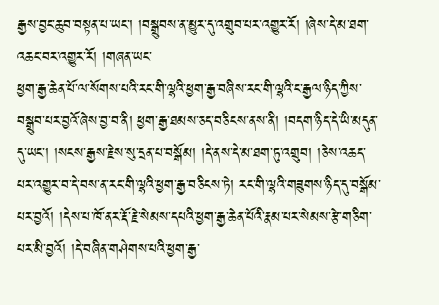རྒྱས་བྱང་ཆུབ་བསྟན་པ་ཡང་། །བསྒྲུབས་ན་མྱུར་དུ་འགྲུབ་པར་འགྱུར་རོ། །ཞེས་དེ་མ་ཐག་འཆང་བར་འགྱུར་རོ། །གཞན་ཡང་
ཕྱག་རྒྱ་ཆེན་པོ་ལ་སོགས་པའི་རང་གི་ལྷའི་ཕྱག་རྒྱ་བཞིས་རང་གི་ལྷའི་ང་རྒྱལ་ཉིད་ཀྱིས་བསྒྲུབ་པར་བྱའོ་ཞེས་བྱ་བ་ནི། ཕྱག་རྒྱ་ཐམས་ཅད་བཅིངས་ནས་ནི། །བདག་ཉིད་དེ་ཡི་མདུན་དུ་ཡང་། །སངས་རྒྱས་རྗེས་སུ་དྲན་པ་བསྒོམ། །དེ་ནས་དེ་མ་ཐག་ཏུ་འགྲུབ། །ཅེས་འཆད་པར་འགྱུར་བ་དེ་བས་ན་རང་གི་ལྷའི་ཕྱག་རྒྱ་བཅིངས་ཏེ། རང་གི་ལྷའི་གཟུགས་ཉིད་དུ་བསྒོམ་པར་བྱའོ། །དེས་པ་ཁོ་ནར་རྡོ་རྗེ་སེམས་དཔའི་ཕྱག་རྒྱ་ཆེན་པོའི་རྣམ་པར་སེམས་རྩེ་གཅིག་པར་མི་བྱའོ། །དེ་བཞིན་གཤེགས་པའི་ཕྱག་རྒྱ་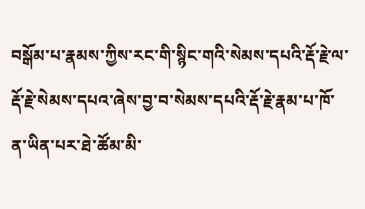བསྒོམ་པ་རྣམས་ཀྱིས་རང་གི་སྙིང་གའི་སེམས་དཔའི་རྡོ་རྗེ་ལ་རྡོ་རྗེ་སེམས་དཔའ་ཞེས་བྱ་བ་སེམས་དཔའི་རྡོ་རྗེ་རྣམ་པ་ཁོ་ན་ཡིན་པར་ཐེ་ཚོམ་མི་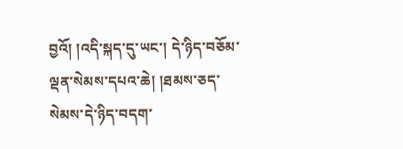བྱའོ། །འདི་སྐད་དུ་ཡང་། དེ་ཉིད་བཅོམ་ལྡན་སེམས་དཔའ་ཆེ། །ཐམས་ཅད་སེམས་དེ་ཉིད་བདག་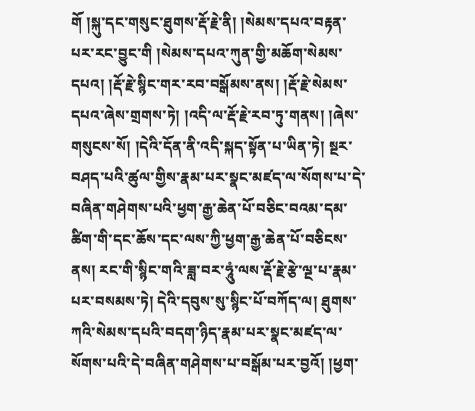གོ །སྐུ་དང་གསུང་ཐུགས་རྡོ་རྗེ་ནི། །སེམས་དཔའ་བརྟན་པར་རང་བྱུང་གི །སེམས་དཔའ་ཀུན་གྱི་མཆོག་སེམས་དཔའ། །རྡོ་རྗེ་སྙིང་གར་རབ་བསྒོམས་ནས། །རྡོ་རྗེ་སེམས་དཔའ་ཞེས་གྲགས་ཏེ། །འདི་ལ་རྡོ་རྗེ་རབ་ཏུ་གནས། །ཞེས་གསུངས་སོ། །དེའི་དོན་ནི་འདི་སྐད་སྟོན་པ་ཡིན་ཏེ། སྔར་བཤད་པའི་ཚུལ་གྱིས་རྣམ་པར་སྣང་མཛད་ལ་སོགས་པ་དེ་བཞིན་གཤེགས་པའི་ཕྱག་རྒྱ་ཆེན་པོ་བཅིང་བའམ་དམ་ཚིག་གི་དང་ཆོས་དང་ལས་ཀྱི་ཕྱག་རྒྱ་ཆེན་པོ་བཅིངས་ནས། རང་གི་སྙིང་གའི་ཟླ་བར་ཧཱུཾ་ལས་རྡོ་རྗེ་རྩེ་ལྔ་པ་རྣམ་པར་བསམས་ཏེ། དེའི་དབུས་སུ་སྙིང་པོ་བཀོད་ལ། ཐུགས་ཀའི་སེམས་དཔའི་བདག་ཉིད་རྣམ་པར་སྣང་མཛད་ལ་སོགས་པའི་དེ་བཞིན་གཤེགས་པ་བསྒོམ་པར་བྱའོ། །ཕྱག་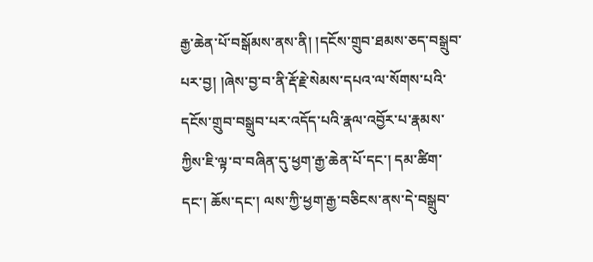རྒྱ་ཆེན་པོ་བསྒོམས་ནས་ནི། །དངོས་གྲུབ་ཐམས་ཅད་བསྒྲུབ་པར་བྱ། །ཞེས་བྱ་བ་ནི་རྡོ་རྗེ་སེམས་དཔའ་ལ་སོགས་པའི་དངོས་གྲུབ་བསྒྲུབ་པར་འདོད་པའི་རྣལ་འབྱོར་པ་རྣམས་ཀྱིས་ཇི་ལྟ་བ་བཞིན་དུ་ཕྱག་རྒྱ་ཆེན་པོ་དང་། དམ་ཚིག་དང་། ཆོས་དང་། ལས་ཀྱི་ཕྱག་རྒྱ་བཅིངས་ནས་དེ་བསྒྲུབ་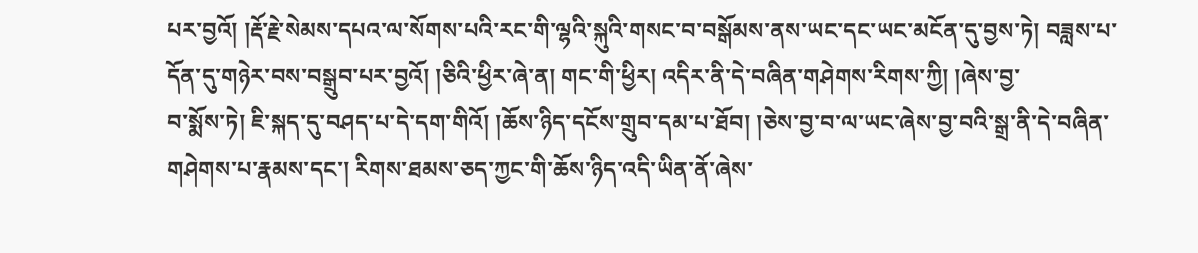པར་བྱའོ། །རྡོ་རྗེ་སེམས་དཔའ་ལ་སོགས་པའི་རང་གི་ལྷའི་སྐུའི་གསང་བ་བསྒོམས་ནས་ཡང་དང་ཡང་མངོན་དུ་བྱས་ཏེ། བཟླས་པ་དོན་དུ་གཉེར་བས་བསྒྲུབ་པར་བྱའོ། །ཅིའི་ཕྱིར་ཞེ་ན། གང་གི་ཕྱིར། འདིར་ནི་དེ་བཞིན་གཤེགས་རིགས་ཀྱི། །ཞེས་བྱ་
བ་སྨོས་ཏེ། ཇི་སྐད་དུ་བཤད་པ་དེ་དག་གིའོ། །ཆོས་ཉིད་དངོས་གྲུབ་དམ་པ་ཐོབ། །ཅེས་བྱ་བ་ལ་ཡང་ཞེས་བྱ་བའི་སྒྲ་ནི་དེ་བཞིན་གཤེགས་པ་རྣམས་དང་། རིགས་ཐམས་ཅད་ཀྱང་གི་ཆོས་ཉིད་འདི་ཡིན་ནོ་ཞེས་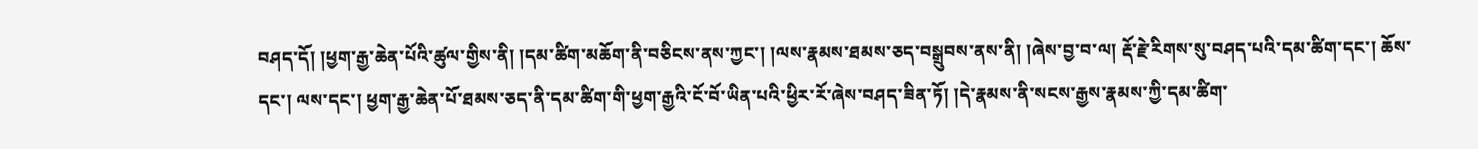བཤད་དོ། །ཕྱག་རྒྱ་ཆེན་པོའི་ཚུལ་གྱིས་ནི། །དམ་ཚིག་མཆོག་ནི་བཅིངས་ནས་ཀྱང་། །ལས་རྣམས་ཐམས་ཅད་བསྒྲུབས་ནས་ནི། །ཞེས་བྱ་བ་ལ། རྡོ་རྗེ་རིགས་སུ་བཤད་པའི་དམ་ཚིག་དང་། ཆོས་དང་། ལས་དང་། ཕྱག་རྒྱ་ཆེན་པོ་ཐམས་ཅད་ནི་དམ་ཚིག་གི་ཕྱག་རྒྱའི་ངོ་བོ་ཡིན་པའི་ཕྱིར་རོ་ཞེས་བཤད་ཟིན་ཏོ། །དེ་རྣམས་ནི་སངས་རྒྱས་རྣམས་ཀྱི་དམ་ཚིག་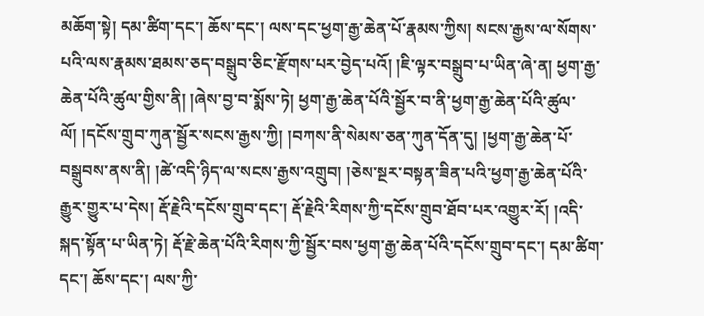མཆོག་སྟེ། དམ་ཚིག་དང་། ཆོས་དང་། ལས་དང་ཕྱག་རྒྱ་ཆེན་པོ་རྣམས་ཀྱིས། སངས་རྒྱས་ལ་སོགས་པའི་ལས་རྣམས་ཐམས་ཅད་བསྒྲུབ་ཅིང་རྫོགས་པར་བྱེད་པའོ། །ཇི་ལྟར་བསྒྲུབ་པ་ཡིན་ཞེ་ན། ཕྱག་རྒྱ་ཆེན་པོའི་ཚུལ་གྱིས་ནི། །ཞེས་བྱ་བ་སྨོས་ཏེ། ཕྱག་རྒྱ་ཆེན་པོའི་སྦྱོར་བ་ནི་ཕྱག་རྒྱ་ཆེན་པོའི་ཚུལ་ལོ། །དངོས་གྲུབ་ཀུན་སྦྱོར་སངས་རྒྱས་ཀྱི། །བཀས་ནི་སེམས་ཅན་ཀུན་དོན་དུ། །ཕྱག་རྒྱ་ཆེན་པོ་བསྒྲུབས་ནས་ནི། །ཚེ་འདི་ཉིད་ལ་སངས་རྒྱས་འགྲུབ། །ཅེས་སྔར་བསྟན་ཟིན་པའི་ཕྱག་རྒྱ་ཆེན་པོའི་རྒྱུར་གྱུར་པ་དེས། རྡོ་རྗེའི་དངོས་གྲུབ་དང་། རྡོ་རྗེའི་རིགས་ཀྱི་དངོས་གྲུབ་ཐོབ་པར་འགྱུར་རོ། །འདི་སྐད་སྟོན་པ་ཡིན་ཏེ། རྡོ་རྗེ་ཆེན་པོའི་རིགས་ཀྱི་སྦྱོར་བས་ཕྱག་རྒྱ་ཆེན་པོའི་དངོས་གྲུབ་དང་། དམ་ཚིག་དང་། ཆོས་དང་། ལས་ཀྱི་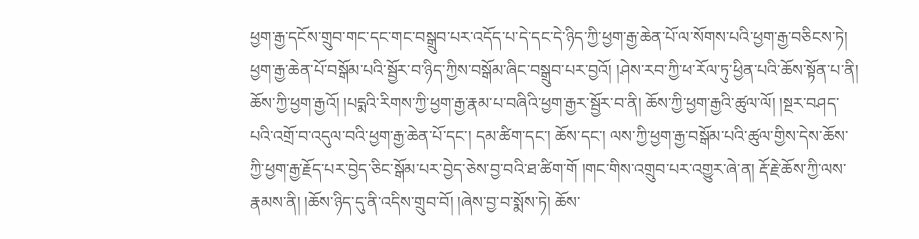ཕྱག་རྒྱ་དངོས་གྲུབ་གང་དང་གང་བསྒྲུབ་པར་འདོད་པ་དེ་དང་དེ་ཉིད་ཀྱི་ཕྱག་རྒྱ་ཆེན་པོ་ལ་སོགས་པའི་ཕྱག་རྒྱ་བཅིངས་ཏེ། ཕྱག་རྒྱ་ཆེན་པོ་བསྒོམ་པའི་སྦྱོར་བ་ཉིད་ཀྱིས་བསྒོམ་ཞིང་བསྒྲུབ་པར་བྱའོ། །ཤེས་རབ་ཀྱི་ཕ་རོལ་ཏུ་ཕྱིན་པའི་ཆོས་སྟོན་པ་ནི། ཆོས་ཀྱི་ཕྱག་རྒྱའོ། །པདྨའི་རིགས་ཀྱི་ཕྱག་རྒྱ་རྣམ་པ་བཞིའི་ཕྱག་རྒྱར་སྦྱོར་བ་ནི། ཆོས་ཀྱི་ཕྱག་རྒྱའི་ཚུལ་ལོ། །སྔར་བཤད་པའི་འགྲོ་བ་འདུལ་བའི་ཕྱག་རྒྱ་ཆེན་པོ་དང་། དམ་ཚིག་དང་། ཆོས་དང་། ལས་ཀྱི་ཕྱག་རྒྱ་བསྒོམ་པའི་ཚུལ་གྱིས་དེས་ཆོས་ཀྱི་ཕྱག་རྒྱ་རྗོད་པར་བྱེད་ཅིང་སྒོམ་པར་བྱེད་ཅེས་བྱ་བའི་ཐ་ཚིག་གོ །གང་གིས་འགྲུབ་པར་འགྱུར་ཞེ་ན། རྡོ་རྗེ་ཆོས་ཀྱི་ལས་རྣམས་ནི། །ཆོས་ཉིད་དུ་ནི་འདིས་གྲུབ་བོ། །ཞེས་བྱ་བ་སྨོས་ཏེ། ཆོས་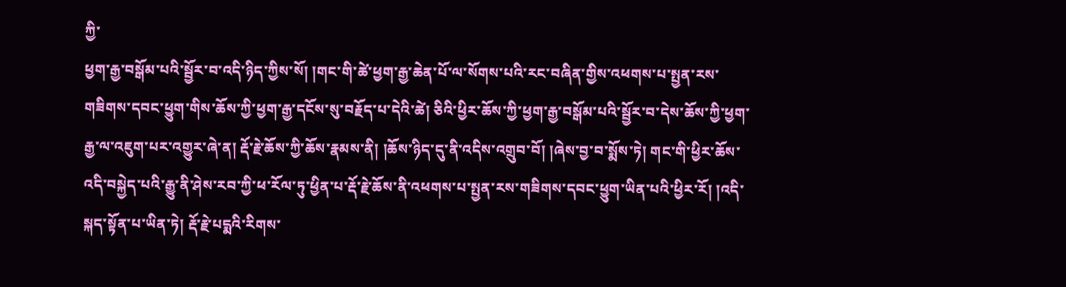ཀྱི་
ཕྱག་རྒྱ་བསྒོམ་པའི་སྦྱོར་བ་འདི་ཉིད་ཀྱིས་སོ། །གང་གི་ཚེ་ཕྱག་རྒྱ་ཆེན་པོ་ལ་སོགས་པའི་རང་བཞིན་གྱིས་འཕགས་པ་སྤྱན་རས་གཟིགས་དབང་ཕྱུག་གིས་ཆོས་ཀྱི་ཕྱག་རྒྱ་དངོས་སུ་བརྗོད་པ་དེའི་ཚེ། ཅིའི་ཕྱིར་ཆོས་ཀྱི་ཕྱག་རྒྱ་བསྒོམ་པའི་སྦྱོར་བ་དེས་ཆོས་ཀྱི་ཕྱག་རྒྱ་ལ་འཇུག་པར་འགྱུར་ཞེ་ན། རྡོ་རྗེ་ཆོས་ཀྱི་ཆོས་རྣམས་ནི། །ཆོས་ཉིད་དུ་ནི་འདིས་འགྲུབ་བོ། །ཞེས་བྱ་བ་སྨོས་ཏེ། གང་གི་ཕྱིར་ཆོས་འདི་བསྐྱེད་པའི་རྒྱུ་ནི་ཤེས་རབ་ཀྱི་ཕ་རོལ་ཏུ་ཕྱིན་པ་རྡོ་རྗེ་ཆོས་ནི་འཕགས་པ་སྤྱན་རས་གཟིགས་དབང་ཕྱུག་ཡིན་པའི་ཕྱིར་རོ། །འདི་སྐད་སྟོན་པ་ཡིན་ཏེ། རྡོ་རྗེ་པདྨའི་རིགས་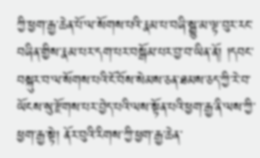ཀྱི་ཕྱག་རྒྱ་ཆེན་པོ་ལ་སོགས་པའི་རྣམ་པ་བཞི་སྒྱུ་མ་ལྟ་བུར་རང་བཞིན་གྱིས་རྣམ་པར་དག་པར་བསྒོམ་པར་བྱ་བ་ཡིན་ནོ། །དབང་བསྐུར་བ་ལ་སོགས་པའི་ངོ་བོས་སེམས་ཅན་ཐམས་ཅད་ཀྱི་རེ་བ་ཡོངས་སུ་རྫོགས་པར་བྱེད་པའི་ལས་སྟོན་པའི་ཕྱག་རྒྱ་ནི་ལས་ཀྱི་ཕྱག་རྒྱ་སྟེ། ནོར་བུའི་རིགས་ཀྱི་ཕྱག་རྒྱ་ཆེན་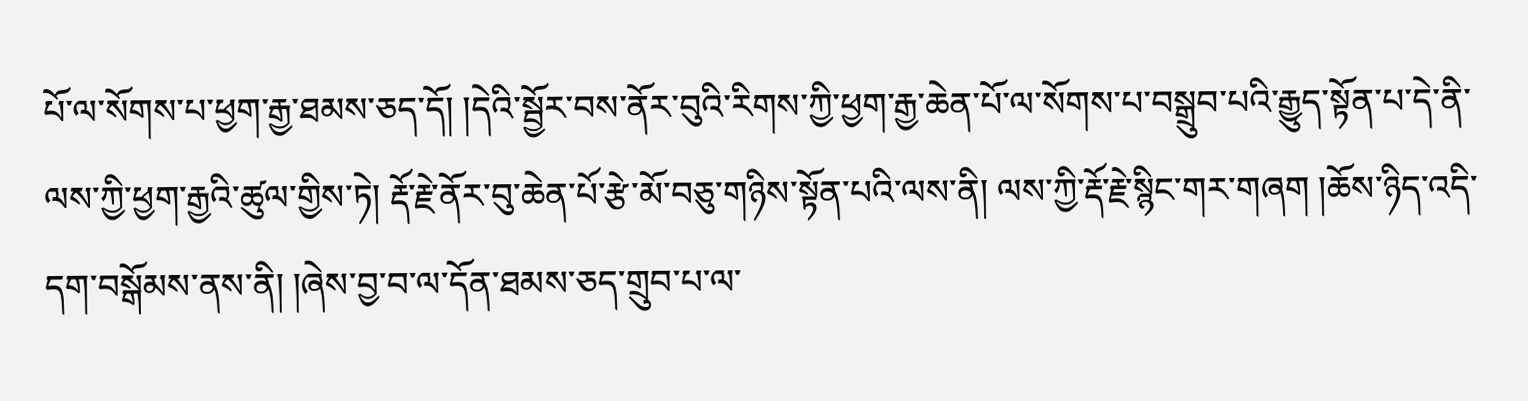པོ་ལ་སོགས་པ་ཕྱག་རྒྱ་ཐམས་ཅད་དོ། །དེའི་སྦྱོར་བས་ནོར་བུའི་རིགས་ཀྱི་ཕྱག་རྒྱ་ཆེན་པོ་ལ་སོགས་པ་བསྒྲུབ་པའི་རྒྱུད་སྟོན་པ་དེ་ནི་ལས་ཀྱི་ཕྱག་རྒྱའི་ཚུལ་གྱིས་ཏེ། རྡོ་རྗེ་ནོར་བུ་ཆེན་པོ་རྩེ་མོ་བཅུ་གཉིས་སྟོན་པའི་ལས་ནི། ལས་ཀྱི་རྡོ་རྗེ་སྙིང་གར་གཞག །ཆོས་ཉིད་འདི་དག་བསྒོམས་ནས་ནི། །ཞེས་བྱ་བ་ལ་དོན་ཐམས་ཅད་གྲུབ་པ་ལ་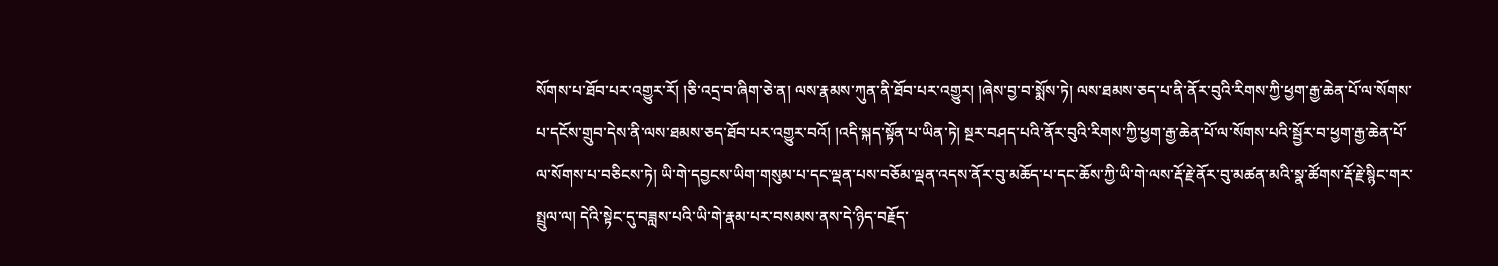སོགས་པ་ཐོབ་པར་འགྱུར་རོ། །ཅི་འདྲ་བ་ཞིག་ཅེ་ན། ལས་རྣམས་ཀུན་ནི་ཐོབ་པར་འགྱུར། །ཞེས་བྱ་བ་སྨོས་ཏེ། ལས་ཐམས་ཅད་པ་ནི་ནོར་བུའི་རིགས་ཀྱི་ཕྱག་རྒྱ་ཆེན་པོ་ལ་སོགས་པ་དངོས་གྲུབ་དེས་ནི་ལས་ཐམས་ཅད་ཐོབ་པར་འགྱུར་བའོ། །འདི་སྐད་སྟོན་པ་ཡིན་ཏེ། སྔར་བཤད་པའི་ནོར་བུའི་རིགས་ཀྱི་ཕྱག་རྒྱ་ཆེན་པོ་ལ་སོགས་པའི་སྦྱོར་བ་ཕྱག་རྒྱ་ཆེན་པོ་ལ་སོགས་པ་བཅིངས་ཏེ། ཡི་གེ་དབྱངས་ཡིག་གསུམ་པ་དང་ལྡན་པས་བཅོམ་ལྡན་འདས་ནོར་བུ་མཆོད་པ་དང་ཆོས་ཀྱི་ཡི་གེ་ལས་རྡོ་རྗེ་ནོར་བུ་མཚན་མའི་སྣ་ཚོགས་རྡོ་རྗེ་སྙིང་གར་སྤྲུལ་ལ། དེའི་སྟེང་དུ་བཟླས་པའི་ཡི་གེ་རྣམ་པར་བསམས་ནས་དེ་ཉིད་བརྗོད་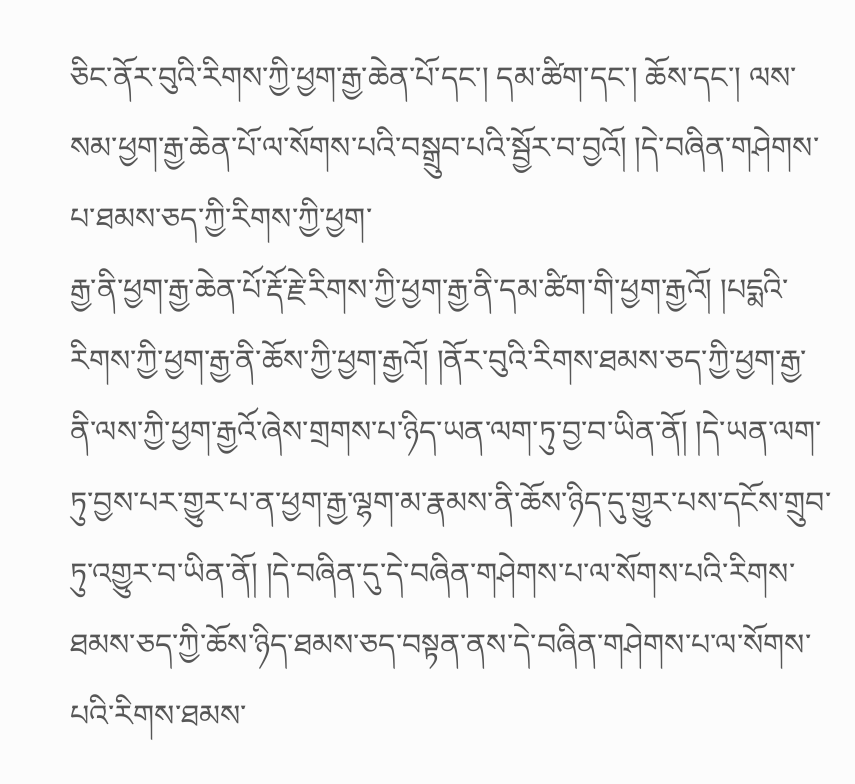ཅིང་ནོར་བུའི་རིགས་ཀྱི་ཕྱག་རྒྱ་ཆེན་པོ་དང་། དམ་ཚིག་དང་། ཆོས་དང་། ལས་སམ་ཕྱག་རྒྱ་ཆེན་པོ་ལ་སོགས་པའི་བསྒྲུབ་པའི་སྦྱོར་བ་བྱའོ། །དེ་བཞིན་གཤེགས་པ་ཐམས་ཅད་ཀྱི་རིགས་ཀྱི་ཕྱག་
རྒྱ་ནི་ཕྱག་རྒྱ་ཆེན་པོ་རྡོ་རྗེ་རིགས་ཀྱི་ཕྱག་རྒྱ་ནི་དམ་ཚིག་གི་ཕྱག་རྒྱའོ། །པདྨའི་རིགས་ཀྱི་ཕྱག་རྒྱ་ནི་ཆོས་ཀྱི་ཕྱག་རྒྱའོ། །ནོར་བུའི་རིགས་ཐམས་ཅད་ཀྱི་ཕྱག་རྒྱ་ནི་ལས་ཀྱི་ཕྱག་རྒྱའོ་ཞེས་གྲགས་པ་ཉིད་ཡན་ལག་ཏུ་བྱ་བ་ཡིན་ནོ། །དེ་ཡན་ལག་ཏུ་བྱས་པར་གྱུར་པ་ན་ཕྱག་རྒྱ་ལྷག་མ་རྣམས་ནི་ཆོས་ཉིད་དུ་གྱུར་པས་དངོས་གྲུབ་ཏུ་འགྱུར་བ་ཡིན་ནོ། །དེ་བཞིན་དུ་དེ་བཞིན་གཤེགས་པ་ལ་སོགས་པའི་རིགས་ཐམས་ཅད་ཀྱི་ཆོས་ཉིད་ཐམས་ཅད་བསྟན་ནས་དེ་བཞིན་གཤེགས་པ་ལ་སོགས་པའི་རིགས་ཐམས་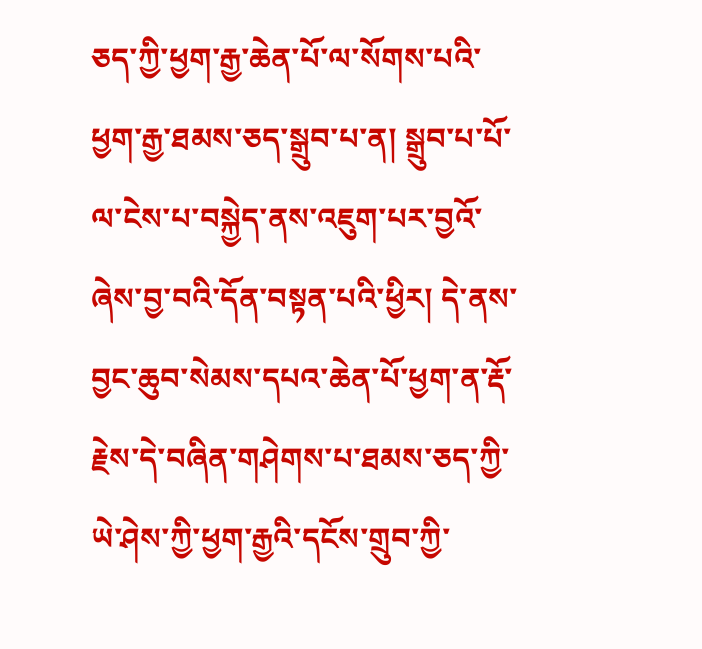ཅད་ཀྱི་ཕྱག་རྒྱ་ཆེན་པོ་ལ་སོགས་པའི་ཕྱག་རྒྱ་ཐམས་ཅད་སྒྲུབ་པ་ན། སྒྲུབ་པ་པོ་ལ་ངེས་པ་བསྐྱེད་ནས་འཇུག་པར་བྱའོ་ཞེས་བྱ་བའི་དོན་བསྟན་པའི་ཕྱིར། དེ་ནས་བྱང་ཆུབ་སེམས་དཔའ་ཆེན་པོ་ཕྱག་ན་རྡོ་རྗེས་དེ་བཞིན་གཤེགས་པ་ཐམས་ཅད་ཀྱི་ཡེ་ཤེས་ཀྱི་ཕྱག་རྒྱའི་དངོས་གྲུབ་ཀྱི་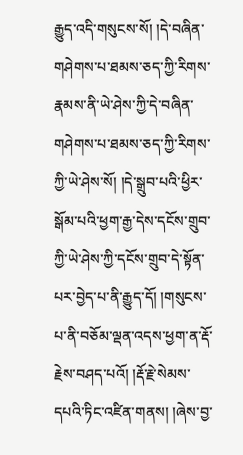རྒྱུད་འདི་གསུངས་སོ། །དེ་བཞིན་གཤེགས་པ་ཐམས་ཅད་ཀྱི་རིགས་རྣམས་ནི་ཡེ་ཤེས་ཀྱི་དེ་བཞིན་གཤེགས་པ་ཐམས་ཅད་ཀྱི་རིགས་ཀྱི་ཡེ་ཤེས་སོ། །དེ་སྒྲུབ་པའི་ཕྱིར་སྒོམ་པའི་ཕྱག་རྒྱ་དེས་དངོས་གྲུབ་ཀྱི་ཡེ་ཤེས་ཀྱི་དངོས་གྲུབ་དེ་སྟོན་པར་བྱེད་པ་ནི་རྒྱུད་དོ། །གསུངས་པ་ནི་བཅོམ་ལྡན་འདས་ཕྱག་ན་རྡོ་རྗེས་བཤད་པའོ། །རྡོ་རྗེ་སེམས་དཔའི་ཏིང་འཛིན་གནས། །ཞེས་བྱ་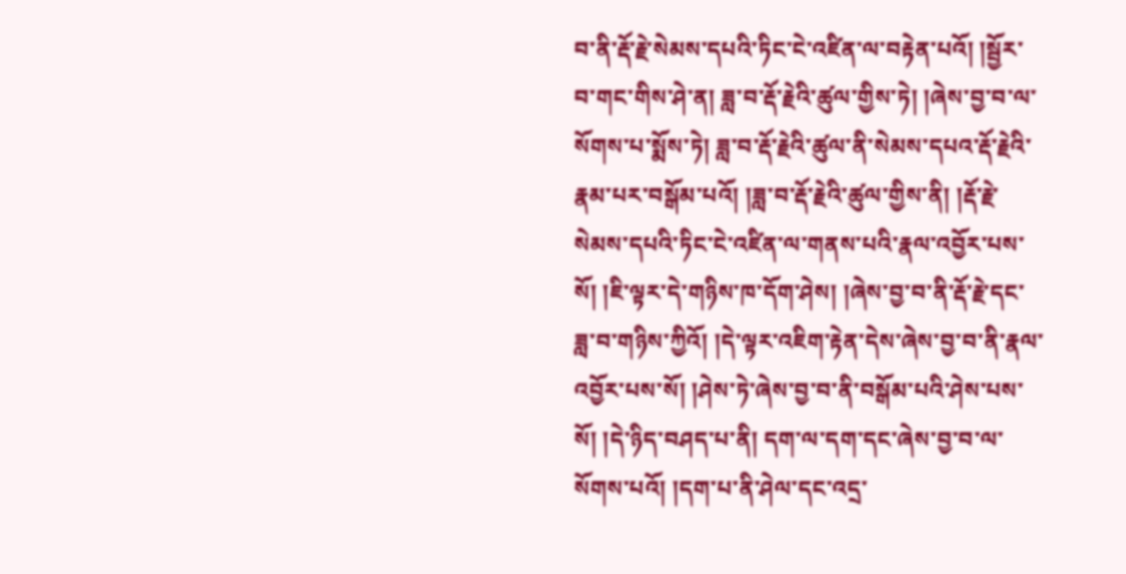བ་ནི་རྡོ་རྗེ་སེམས་དཔའི་ཏིང་ངེ་འཛིན་ལ་བརྟེན་པའོ། །སྦྱོར་བ་གང་གིས་ཤེ་ན། ཟླ་བ་རྡོ་རྗེའི་ཚུལ་གྱིས་ཏེ། །ཞེས་བྱ་བ་ལ་སོགས་པ་སྨོས་ཏེ། ཟླ་བ་རྡོ་རྗེའི་ཚུལ་ནི་སེམས་དཔའ་རྡོ་རྗེའི་རྣམ་པར་བསྒོམ་པའོ། །ཟླ་བ་རྡོ་རྗེའི་ཚུལ་གྱིས་ནི། །རྡོ་རྗེ་སེམས་དཔའི་ཏིང་ངེ་འཛིན་ལ་གནས་པའི་རྣལ་འབྱོར་པས་སོ། །ཇི་ལྟར་དེ་གཉིས་ཁ་དོག་ཤེས། །ཞེས་བྱ་བ་ནི་རྡོ་རྗེ་དང་ཟླ་བ་གཉིས་ཀྱིའོ། །དེ་ལྟར་འཇིག་རྟེན་དེས་ཞེས་བྱ་བ་ནི་རྣལ་འབྱོར་པས་སོ། །ཤེས་ཏེ་ཞེས་བྱ་བ་ནི་བསྒོམ་པའི་ཤེས་པས་སོ། །དེ་ཉིད་བཤད་པ་ནི། དག་ལ་དག་དང་ཞེས་བྱ་བ་ལ་སོགས་པའོ། །དག་པ་ནི་ཤེལ་དང་འདྲ་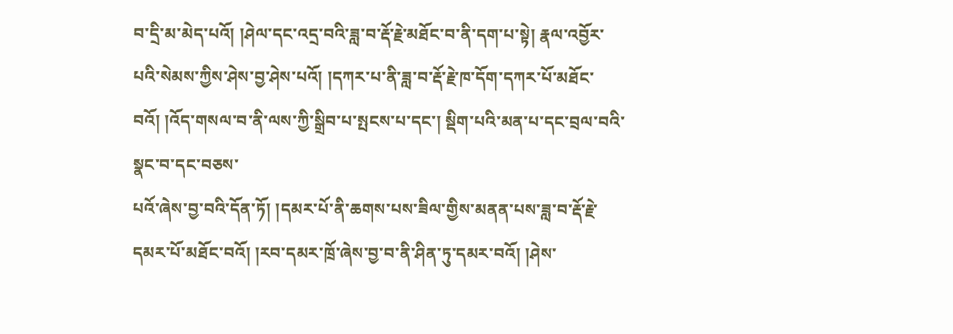བ་དྲི་མ་མེད་པའོ། །ཤེལ་དང་འདྲ་བའི་ཟླ་བ་རྡོ་རྗེ་མཐོང་བ་ནི་དག་པ་སྟེ། རྣལ་འབྱོར་པའི་སེམས་ཀྱིས་ཤེས་བྱ་ཤེས་པའོ། །དཀར་པ་ནི་ཟླ་བ་རྡོ་རྗེ་ཁ་དོག་དཀར་པོ་མཐོང་བའོ། །འོད་གསལ་བ་ནི་ལས་ཀྱི་སྒྲིབ་པ་སྤངས་པ་དང་། སྡིག་པའི་མན་པ་དང་བྲལ་བའི་སྣང་བ་དང་བཅས་
པའོ་ཞེས་བྱ་བའི་དོན་ཏོ། །དམར་པོ་ནི་ཆགས་པས་ཟིལ་གྱིས་མནན་པས་ཟླ་བ་རྡོ་རྗེ་དམར་པོ་མཐོང་བའོ། །རབ་དམར་ཁྲོ་ཞེས་བྱ་བ་ནི་ཤིན་ཏུ་དམར་བའོ། །ཤེས་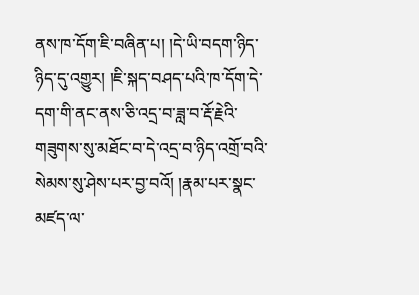ནས་ཁ་དོག་ཇི་བཞིན་པ། །དེ་ཡི་བདག་ཉིད་ཉིད་དུ་འགྱུར། །ཇི་སྐད་བཤད་པའི་ཁ་དོག་དེ་དག་གི་ནང་ནས་ཅི་འདྲ་བ་ཟླ་བ་རྡོ་རྗེའི་གཟུགས་སུ་མཐོང་བ་དེ་འདྲ་བ་ཉིད་འགྲོ་བའི་སེམས་སུ་ཤེས་པར་བྱ་བའོ། །རྣམ་པར་སྣང་མཛད་ལ་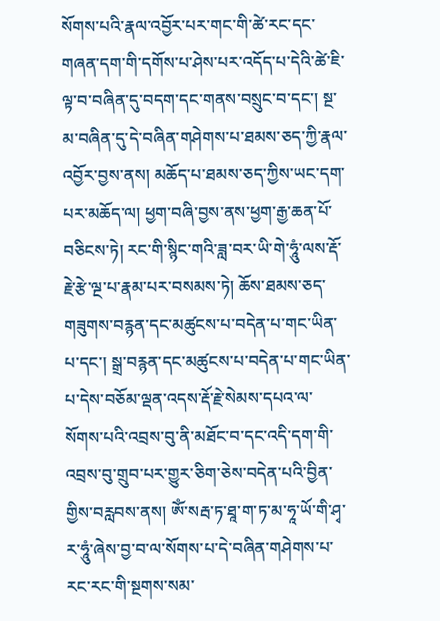སོགས་པའི་རྣལ་འབྱོར་པར་གང་གི་ཚེ་རང་དང་གཞན་དག་གི་དགོས་པ་ཤེས་པར་འདོད་པ་དེའི་ཚེ་ཇི་ལྟ་བ་བཞིན་དུ་བདག་དང་གནས་བསྲུང་བ་དང་། སྔ་མ་བཞིན་དུ་དེ་བཞིན་གཤེགས་པ་ཐམས་ཅད་ཀྱི་རྣལ་འབྱོར་བྱས་ནས། མཆོད་པ་ཐམས་ཅད་ཀྱིས་ཡང་དག་པར་མཆོད་ལ། ཕྱག་བཞི་བྱས་ནས་ཕྱག་རྒྱ་ཆན་པོ་བཅིངས་ཏེ། རང་གི་སྙིང་གའི་ཟླ་བར་ཡི་གེ་ཧཱུཾ་ལས་རྡོ་རྗེ་རྩེ་ལྔ་པ་རྣམ་པར་བསམས་ཏེ། ཆོས་ཐམས་ཅད་གཟུགས་བརྙན་དང་མཚུངས་པ་བདེན་པ་གང་ཡིན་པ་དང་། སྒྲ་བརྙན་དང་མཚུངས་པ་བདེན་པ་གང་ཡིན་པ་དེས་བཅོམ་ལྡན་འདས་རྡོ་རྗེ་སེམས་དཔའ་ལ་སོགས་པའི་འབྲས་བུ་ནི་མཐོང་བ་དང་འདི་དག་གི་འབྲས་བུ་གྲུབ་པར་གྱུར་ཅིག་ཅེས་བདེན་པའི་བྱིན་གྱིས་བརླབས་ནས། ཨོཾ་སརྦ་ཏ་ཐཱ་ག་ཏ་མ་ཧཱ་ཡོ་གི་ཤྭ་ར་ཧཱུཾ་ཞེས་བྱ་བ་ལ་སོགས་པ་དེ་བཞིན་གཤེགས་པ་རང་རང་གི་སྔགས་སམ་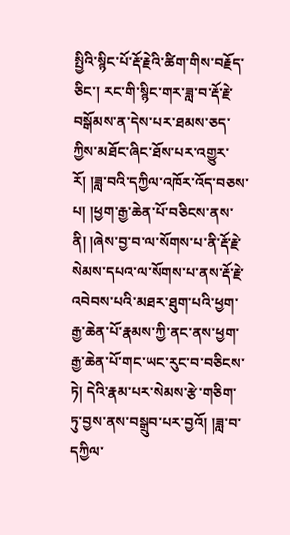སྤྱིའི་སྙིང་པོ་རྡོ་རྗེའི་ཚིག་གིས་བརྗོད་ཅིང་། རང་གི་སྙིང་གར་ཟླ་བ་རྡོ་རྗེ་བསྒོམས་ན་དེས་པར་ཐམས་ཅད་ཀྱིས་མཐོང་ཞིང་ཐོས་པར་འགྱུར་རོ། །ཟླ་བའི་དཀྱིལ་འཁོར་འོད་བཅས་པ། །ཕྱག་རྒྱ་ཆེན་པོ་བཅིངས་ནས་ནི། །ཞེས་བྱ་བ་ལ་སོགས་པ་ནི་རྡོ་རྗེ་སེམས་དཔའ་ལ་སོགས་པ་ནས་རྡོ་རྗེ་འབེབས་པའི་མཐར་ཐུག་པའི་ཕྱག་རྒྱ་ཆེན་པོ་རྣམས་ཀྱི་ནང་ནས་ཕྱག་རྒྱ་ཆེན་པོ་གང་ཡང་རུང་བ་བཅིངས་ཏེ། དེའི་རྣམ་པར་སེམས་རྩེ་གཅིག་ཏུ་བྱས་ནས་བསྒྲུབ་པར་བྱའོ། །ཟླ་བ་དཀྱིལ་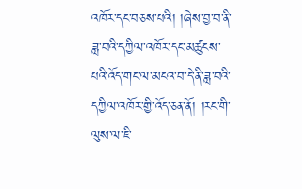འཁོར་དང་བཅས་པའི། །ཞེས་བྱ་བ་ནི་ཟླ་བའི་དཀྱིལ་འཁོར་དང་མཚུངས་པའི་འོད་གང་ལ་མངའ་བ་དེ་ནི་ཟླ་བའི་དཀྱིལ་འཁོར་གྱི་འོད་ཅན་ནོ། །རང་གི་ལུས་ལ་ཇི་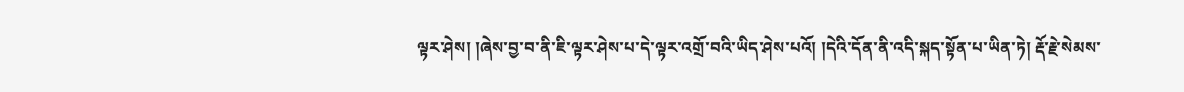ལྟར་ཤེས། །ཞེས་བྱ་བ་ནི་ཇི་ལྟར་ཤེས་པ་དེ་ལྟར་འགྲོ་བའི་ཡིད་ཤེས་པའོ། །དེའི་དོན་ནི་འདི་སྐད་སྟོན་པ་ཡིན་ཏེ། རྡོ་རྗེ་སེམས་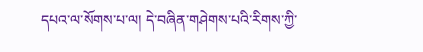དཔའ་ལ་སོགས་པ་ལ། དེ་བཞིན་གཤེགས་པའི་རིགས་ཀྱི་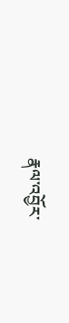རྣལ་འབྱོར་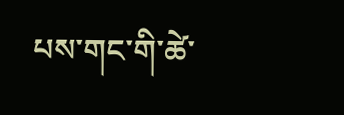པས་གང་གི་ཚེ་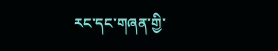རང་དང་གཞན་གྱི་